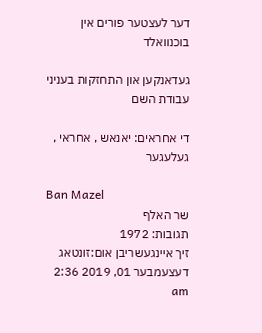דער לעצטער פורים אין בוכנוואלד

געדאנקען און התחזקות בעניני עבודת השם

די אחראים: יאנאש , אחראי , געלעגער

Ban Mazel
שר האלף
תגובות: 1972
זיך איינגעשריבן אום:זונטאג דעצעמבער 01, 2019 2:36 am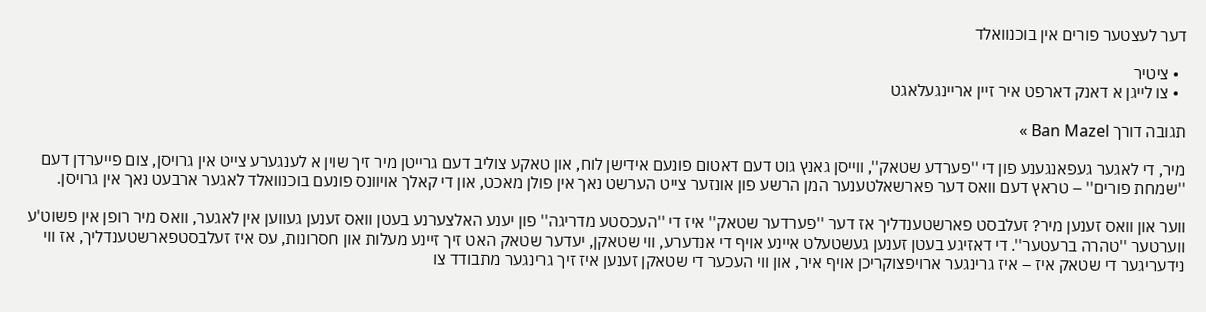דער לעצטער פורים אין בוכנוואלד

  • ציטיר
  • צו לייגן א דאנק דארפט איר זיין אריינגעלאגט

תגובה דורך Ban Mazel »

מיר, די לאגער געפאנגענע פון די ''פערדע שטאק'', ווייסן גאנץ גוט דעם דאטום פונעם אידישן לוח, און טאקע צוליב דעם גרייטן מיר זיך שוין א לענגערע צייט אין גרויסן, צום פייערדן דעם ''שמחת פורים'' – טראץ דעם וואס דער פארשאלטענער המן הרשע פון אונזער צייט הערשט נאך אין פולן מאכט, און די קאלך אויוונס פונעם בוכנוואלד לאגער ארבעט נאך אין גרויסן.

ווער און וואס זענען מיר? זעלבסט פארשטענדליך אז דער ''פערדער שטאק'' איז די ''העכסטע מדריגה'' פון יענע האלצערנע בעטן וואס זענען געווען אין לאגער, וואס מיר רופן אין פשוט'ע ווערטער ''טהרה ברעטער''. די דאזיגע בעטן זענען געשטעלט איינע אויף די אנדערע, ווי שטאקן, יעדער שטאק האט זיך זיינע מעלות און חסרונות, עס איז זעלבסטפארשטענדליך, אז ווי נידעריגער די שטאק איז – איז גרינגער ארויפצוקריכן אויף איר, און ווי העכער די שטאקן זענען איז זיך גרינגער מתבודד צו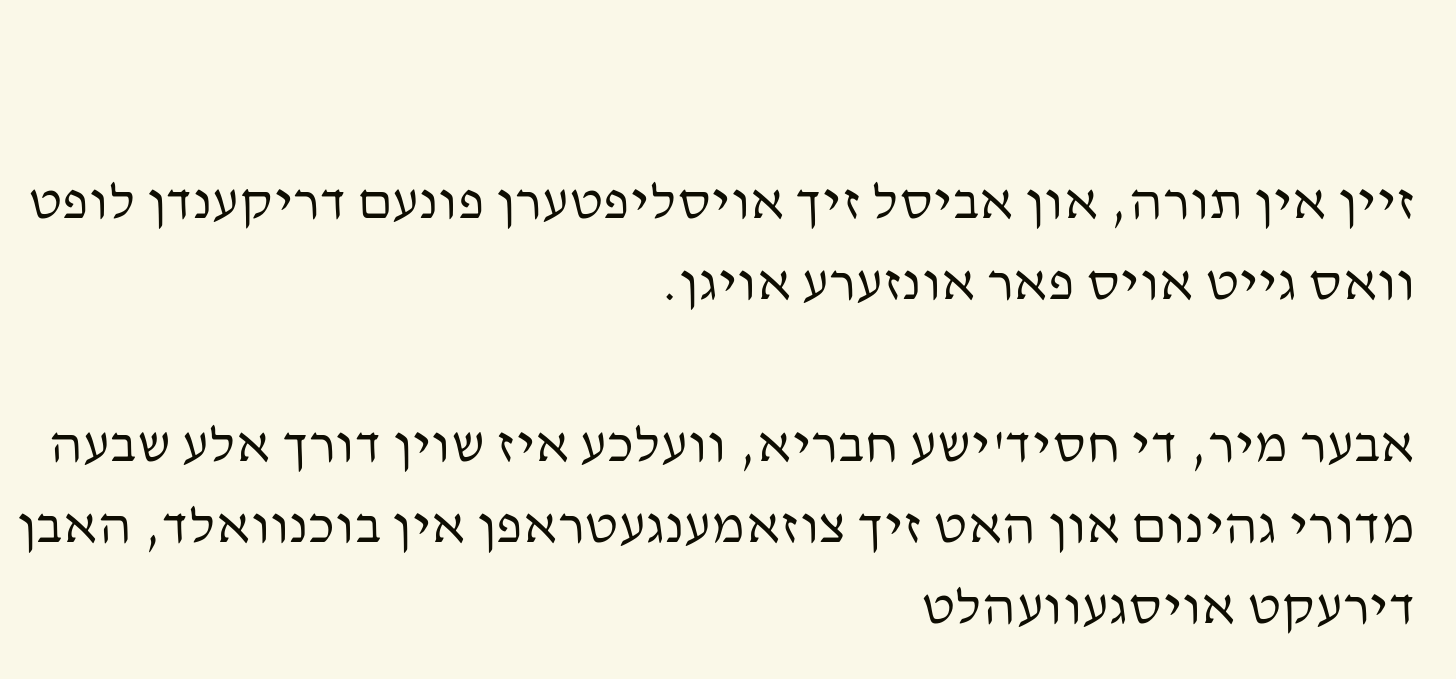זיין אין תורה, און אביסל זיך אויסליפטערן פונעם דריקענדן לופט וואס גייט אויס פאר אונזערע אויגן.

אבער מיר, די חסיד'ישע חבריא, וועלכע איז שוין דורך אלע שבעה מדורי גהינום און האט זיך צוזאמענגעטראפן אין בוכנוואלד, האבן דירעקט אויסגעוועהלט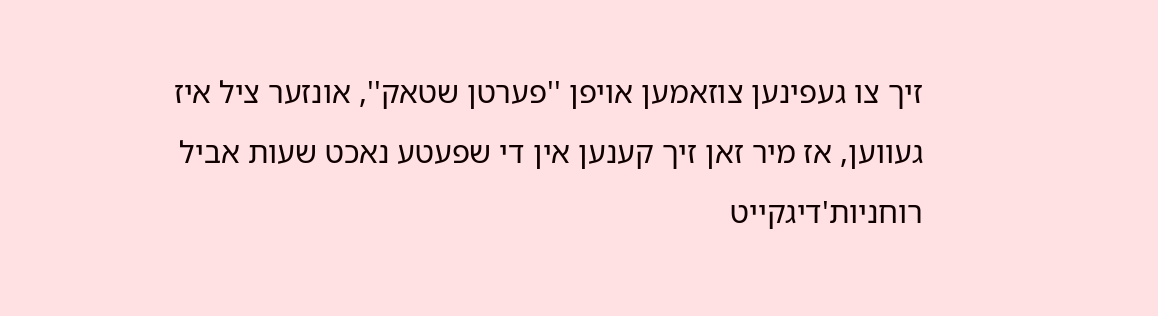זיך צו געפינען צוזאמען אויפן ''פערטן שטאק'', אונזער ציל איז געווען, אז מיר זאן זיך קענען אין די שפעטע נאכט שעות אביל רוחניות'דיגקייט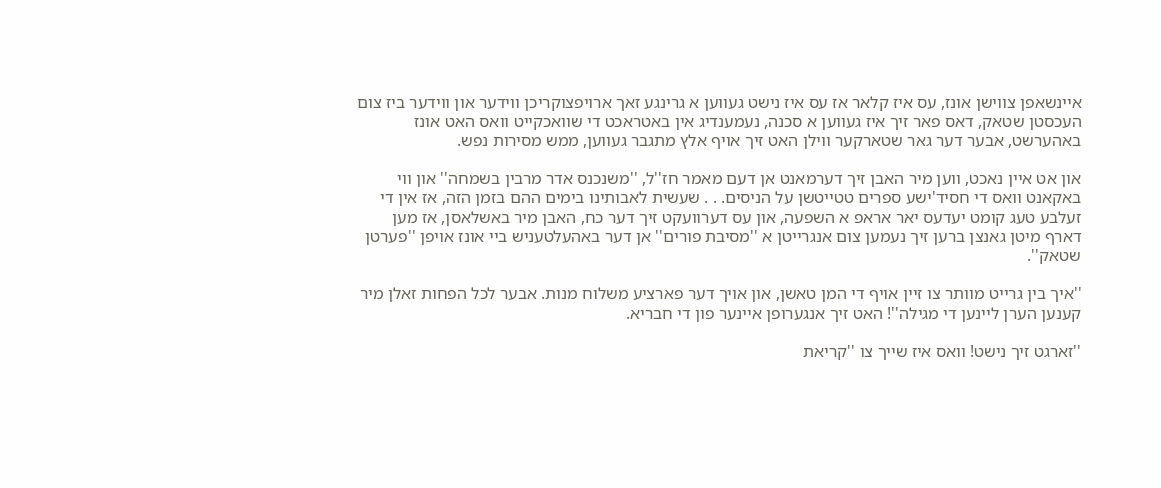איינשאפן צווישן אונז, עס איז קלאר אז עס איז נישט געווען א גרינגע זאך ארויפצוקריכן ווידער און ווידער ביז צום העכסטן שטאק, דאס פאר זיך איז געווען א סכנה, נעמענדיג אין באטראכט די שוואכקייט וואס האט אונז באהערשט, אבער דער גאר שטארקער ווילן האט זיך אויף אלץ מתגבר געווען, ממש מסירות נפש.

און אט איין נאכט, ווען מיר האבן זיך דערמאנט אן דעם מאמר חז''ל, ''משנכנס אדר מרבין בשמחה'' און ווי באקאנט וואס די חסיד'ישע ספרים טטייטשן על הניסים. . . שעשית לאבותינו בימים ההם בזמן הזה, אז אין די זעלבע טעג קומט יעדעס יאר אראפ א השפעה, און עס דערוועקט זיך דער כח, האבן מיר באשלאסן, אז מען דארף מיטן גאנצן ברען זיך נעמען צום אנגרייטן א ''מסיבת פורים'' אן דער באהעלטעניש ביי אונז אויפן ''פערטן שטאק''.

''איך בין גרייט מוותר צו זיין אויף די המן טאשן, און אויך דער פארציע משלוח מנות. אבער לכל הפחות זאלן מיר קענען הערן ליינען די מגילה''! האט זיך אנגערופן איינער פון די חבריא.

''זארגט זיך נישט! וואס איז שייך צו ''קריאת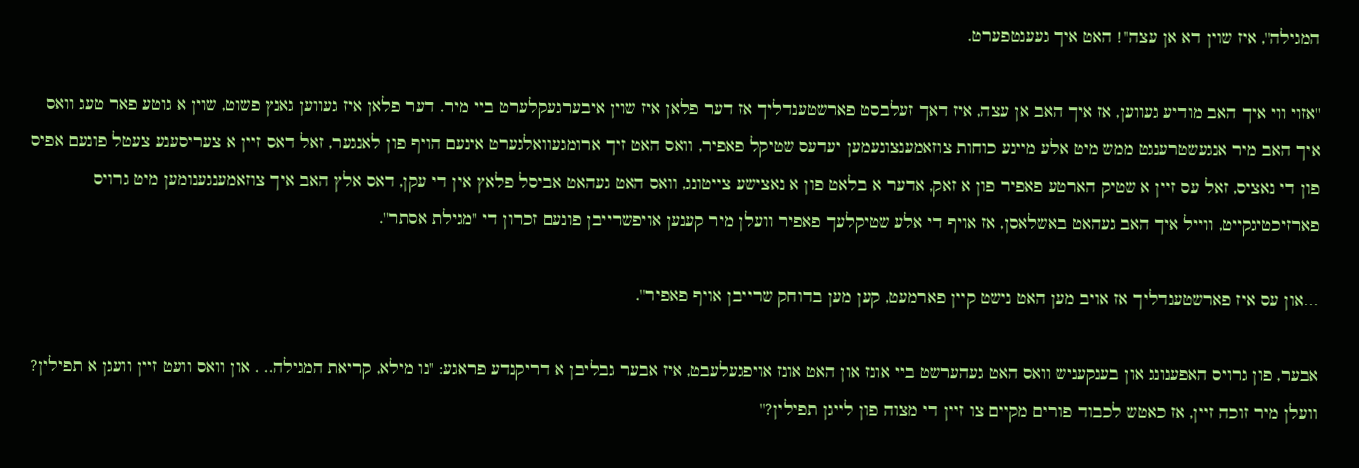המגילה'', איז שוין דא אן עצה''! האט איך געענטפערט.

''אזוי ווי איך האב מודיע געווען, אז איך האב אן עצה, איז דאך זעלבסט פארשטענדליך אז דער פלאן איז שוין איבערגעקלערט ביי מיר. דער פלאן איז געווען גאנץ פשוט, שוין א גוטע פאר טעג וואס איך האב מיר אנגעשטרענגט ממש מיט אלע מיינע כוחות צוזאמענצונעמען יעדעס שטיקל פאפיר, וואס האט זיך ארומגעוואלגערט אינעם הויף פון לאנגער, זאל דאס זיין א צעריסענע צעטל פונעם אפיס פון די נאציס, זאל עס זיין א שטיק הארטע פאפיר פון א זאק, אדער א בלאט פון א נאצישע צייטונג, וואס האט געהאט אביסל פלאץ אין די עקן, דאס אלץ האב איך צוזאמענגענומען מיט גרויס פארזיכטיגקייט, ווייל איך האב געהאט באשלאסן, אז אויף די אלע שטיקלעך פאפיר וועלן מיר קענען אויפשרייבן פונעם זכרון די ''מגילת אסתר''.

…און עס איז פארשטענדליך אז אויב מען האט נישט קיין פארמעט, קען מען בדוחק שרייבן אויף פאפיר''.

אבער, פון גרויס האפענונג און בענקעניש וואס האט געהערשט ביי אונז און האט אונז אויפגעלעבט, איז אבער גבליבן א דריקנדע פראגע: ''נו מילא, קריאת המגילה.. . און וואס וועט זיין וועגן א תפילין? וועלן מיר זוכה זיין, אז כאטש לכבוד פורים מקיים צו זיין די מצוה פון לייגן תפילין?''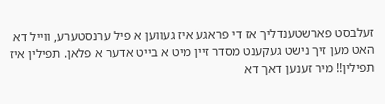זעלבסט פארשטענדליך אז די פראגע איז געווען א פיל ערנסטערע, ווייל דא האט מען זיך נישט געקענט מסדר זיין מיט א בייט אדער א פלאן. תפילין איז תפילין!! מיר זענען דאך דא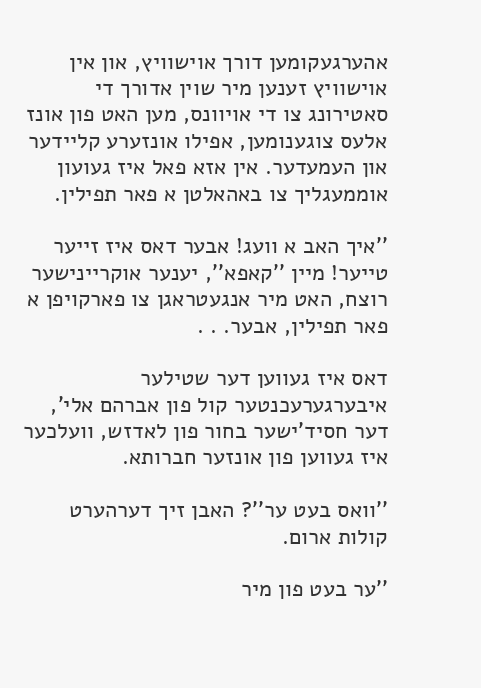אהערגעקומען דורך אוישוויץ, און אין אוישוויץ זענען מיר שוין אדורך די סאטירונג צו די אויוונס, מען האט פון אונז אלעס צוגענומען, אפילו אונזערע קליידער און העמעדער. אין אזא פאל איז געועון אוממעגליך צו באהאלטן א פאר תפילין.

''איך האב א וועג! אבער דאס איז זייער טייער! מיין ''קאפא'', יענער אוקריינישער רוצח, האט מיר אנגעטראגן צו פארקויפן א פאר תפילין, אבער. . .

דאס איז געווען דער שטילער איבערגערעכנטער קול פון אברהם אלי', דער חסיד'ישער בחור פון לאדזש, וועלכער איז געווען פון אונזער חברותא.

''וואס בעט ער''? האבן זיך דערהערט קולות ארום.

''ער בעט פון מיר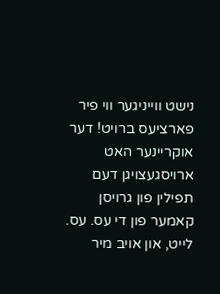נישט ווייניגער ווי פיר פארציעס ברויט! דער אוקריינער האט ארויסגעצויגן דעם תפילין פון גרויסן קאמער פון די עס. עס. לייט, און אויב מיר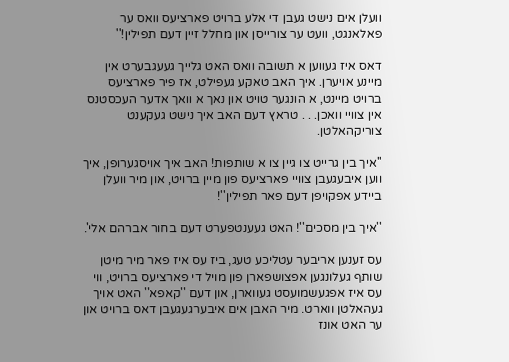וועלן אים נישט געבן די אלע ברויט פארציעס וואס ער פאלאנגט, וועט ער צורייסן און מחלל זיין דעם תפילין!''

דאס איז געווען א תשובה וואס האט גלייך געעגבערט אין מיינע אויערן. איך האב טאקע געפילט, אז פיר פארציעס ברויט מיינט, א הונגער טויט און נאך א וואך אדער העכסטנס אין צוויי וואכן. . . טראץ דעם האב איך נישט געקענט צוריקהאלטן.

''איך בין גרייט צו גיין צו א שותפות! האב איך אויסגערופן, איך ווען איבעגעבן צוויי פארציעס פון מיין ברויט, און מיר וועלן ביידע אפקויפן דעם פאר תפילין''!

''איך בין מסכים''! האט געענטפערט דעם בחור אברהם אלי'.

עס זענען אריבער עטליכע טעג, ביז עס איז פאר מיר מיטן שותף געלונגען אפצושפארן פון מויל די פארציעס ברויט, ווי עס איז אפגעשמועסט געווארן, און דעם ''קאפא'' האט אויך געהאלטן ווארט. מיר האבן אים איבערגעגעבן דאס ברויט און ער האט אונז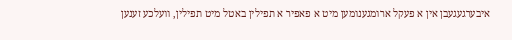איבערגעגעבן אין א פעקל ארומגענומען מיט א פאפיר א תפילין באטל מיט תפילין, וועלכע זענען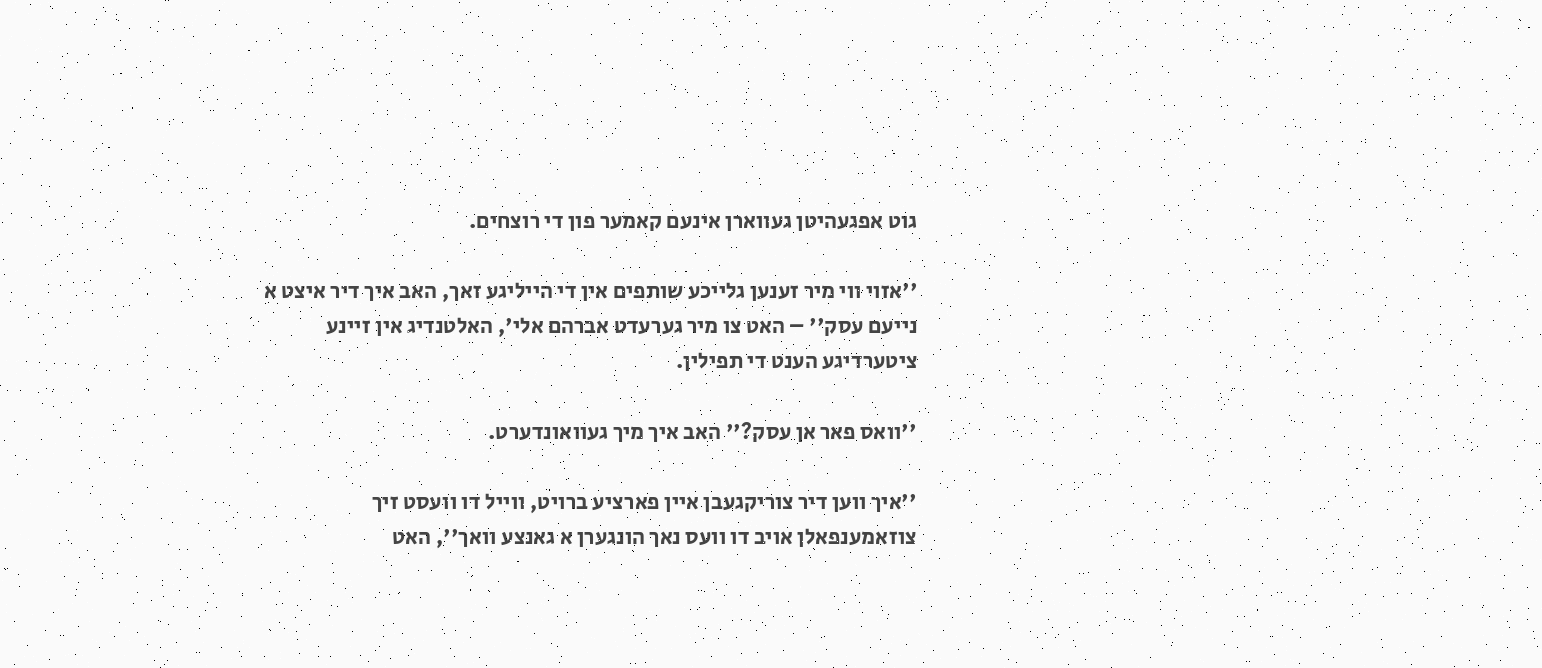גוט אפגעהיטן געווארן אינעם קאמער פון די רוצחים.

''אזוי ווי מיר זענען גלייכע שותפים אין די הייליגע זאך, האב איך דיר איצט א נייעם עסק'' – האט צו מיר גערעדט אברהם אלי', האלטנדיג אין זיינע ציטערדיגע הענט די תפילין.

''וואס פאר אן עסק?'' האב איך מיך געוואונדערט.

''איך ווען דיר צוריקגעבן איין פארציע ברויט, ווייל דו וועסט זיך צוזאמענפאלן אויב דו וועס נאך הונגערן א גאנצע וואך'', האט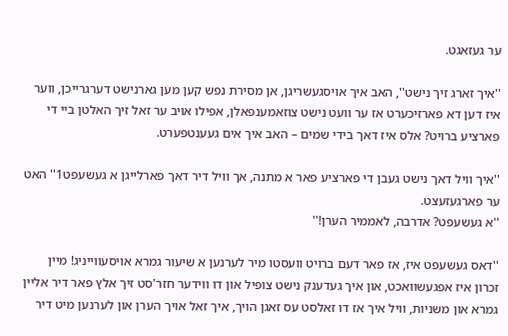ער געזאגט.

''איך זארג זיך נישט'', האב איך אויסגעשריגן, אן מסירת נפש קען מען גארנישט דערגרייכן, ווער איז דען דא פארזיכערט אז ער וועט נישט צוזאמענפאלן, אפילו אויב ער זאל זיך האלטן ביי די פארציע ברויט? אלס איז דאך בידי שמים – האב איך אים געענטפערט.

''איך וויל דאך נישט געבן די פארציע פאר א מתנה, אך וויל דיר דאך פארלייגן א געשעפט1'' האט ער פארגעזעצט.
''א געשעפט? אדרבה, לאממיר הערן!''

''דאס געשעפט איז, אז פאר דעם ברויט וועסטו מיר לערנען א שיעור גמרא אויסעווייניג! מיין זכרון איז אפגעשוואכט, און איך געדענק נישט צופיל און דו ווידער חזר'סט זיך אלץ פאר דיר אליין גמרא און משניות, וויל איך אז דו זאלסט עס זאגן הויך, איך זאל אויך הערן און לערנען מיט דיר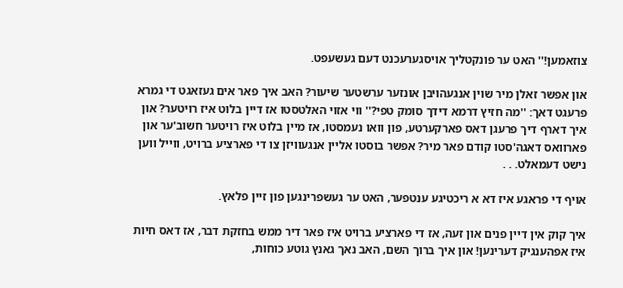צוזאמען!'' האט ער פונקטליך אויסגערעכנט דעם געשעפט.

און אפשר זאלן מיר שוין אנגעהויבן אונזער ערשטער שיעור? האב איך פאר אים געזאגט די גמרא פרעגט דאך: ''מה חזיץ דרמא דידך סומק טפי?'' ווי אזוי האלטסטו אז דיין בלוט איז רויטער? און איך דארף דיך פרעגן דאס פארקערטע, פון וואו נעמסטו, אז מיין בלוט איז רויטער חשוב'ער און פארוואס דאגה'סטו קודם פאר מיר? אפשר בוסטו אליין אנגעוויזן צו די פארציע ברויט, ווייל ווען נישט דעמאלט. . .

אויף די פראגע איז דא א ריכטיגע ענטפער, האט ער געשפרינגען פון זיין פלאץ.

איך קוק אין דיין פנים און זעה, אז די פארציע ברויט איז פאר דיר ממש בחזקת דבר, אז דאס חיות איז אפהענגיק דערינען! און איך ברוך השם, האב נאך גאנץ גוטע כוחות,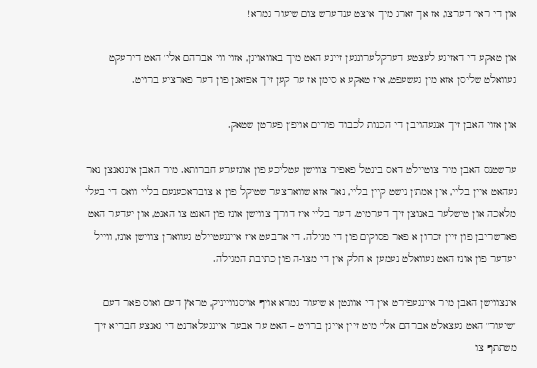און די ראי' דערצו, אז אך זארג מיך איצט ענדערש צום שיעור גמרא!

און טאקע די דאזיגע לעצטע דערקלערונגען זיינע האט מיך באוואויגן, אזוי ווי אברהם אלי' האט דירעקט געוואלט שליסן אזא מין געשעפט, איז טאקע א סימן אז ער קען זיך אפזאגן פון דער פארציע ברויט.

און אזוי האבן זיך אנגעהויבן די הכנות לכבוד פורים אויפ'ן פערטן שטאק.

ערשטנס האבן מיר צוטיילט דאס בינטל פאפיר צווישן עטליכע פון אונזערע חברותא. מיר האבן אינגאנצן נאר געהאט איין בליי, אין אמת'ן נישט קיין בליי, נאר אזא שווארצער שטיקל פון א צובראכענעם בליי וואס די בעלי מלאכה און טישלער באנוצן זיך דערמיט. דער בליי איז דורך צווישן אונז פון האנט צו האנט, און יעדער האט פארשריבן פון זיין זכרון א פאר פסוקים פון די מגילה. די ארבעט איז איינגעטיילט געווארן צווישן אונז, ווייל יעדער פון אונז האט געוואלט נעמען א חלק אין די מצו-ה פון כתיבת המגילה.

אינצווישן האבן מיר איינגעפירט אין די אוונטן א שיעור גמרא אויף אויסנווייניק, טראץ דעם ואוס פאר דעם ''שיעור'' האט געצאלט אברהם אלי' מיט זיין אייגן ברויט – האט ער אבער איינגעלאדנט די גאנצע חבריא זיך משתתף צו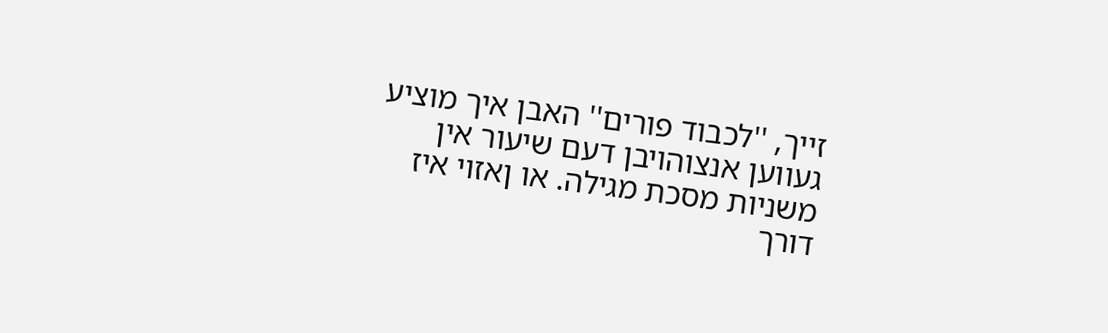זייך, ''לכבוד פורים'' האבן איך מוציע געווען אנצוהויבן דעם שיעור אין משניות מסכת מגילה. או ןאזוי איז דורך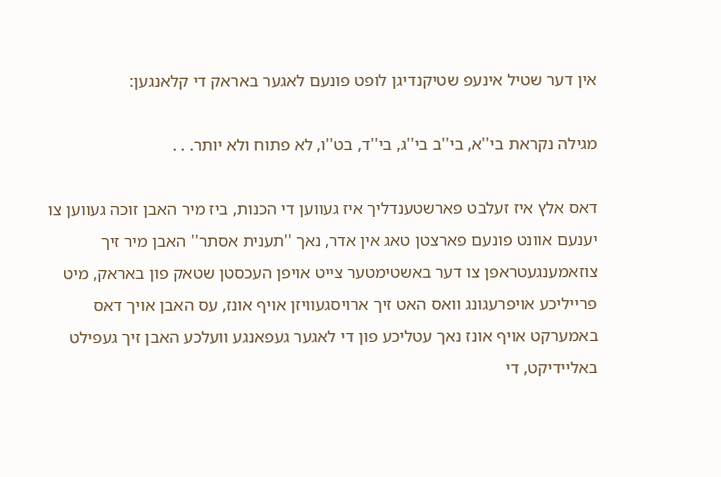אין דער שטיל אינעפ שטיקנדיגן לופט פונעם לאגער באראק די קלאנגען:

מגילה נקראת בי''א, בי''ב בי''ג, בי''ד, בט''ו, לא פתוח ולא יותר. . .

דאס אלץ איז זעלבט פארשטענדליך איז געווען די הכנות, ביז מיר האבן זוכה געווען צו יענעם אוונט פונעם פארצטן טאג אין אדר, נאך ''תענית אסתר'' האבן מיר זיך צוזאמענגעטראפן צו דער באשטימטער צייט אויפן העכסטן שטאק פון באראק, מיט פרייליכע אויפרעגונג וואס האט זיך ארויסגעוויזן אויף אונז, עס האבן אויך דאס באמערקט אויף אונז נאך עטליכע פון די לאגער געפאנגע וועלכע האבן זיך געפילט באליידיקט, די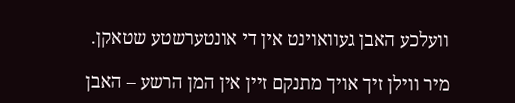וועלכע האבן געוואוינט אין די אונטערשטע שטאקן.

מיר ווילן זיך אויך מתנקם זיין אין המן הרשע – האבן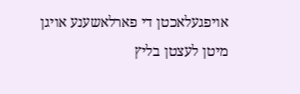אויפגעלאכטן די פארלאשענע אויגן מיטן לעצטן בליץ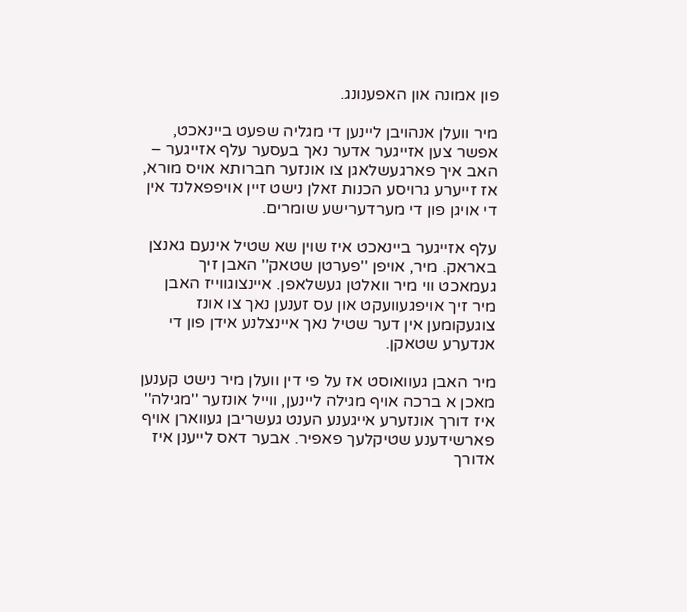פון אמונה און האפענונג.

מיר וועלן אנהויבן ליינען די מגליה שפעט ביינאכט, אפשר צען אזייגער אדער נאך בעסער עלף אזייגער – האב איך פארגעשלאגן צו אונזער חברותא אויס מורא, אז זייערע גרויסע הכנות זאלן נישט זיין אויפפאלנד אין די אויגן פון די מערדערישע שומרים.

עלף אזייגער ביינאכט איז שוין שא שטיל אינעם גאנצן באראק. מיר, אויפן ''פערטן שטאק'' האבן זיך געמאכט ווי מיר וואלטן געשלאפן. איינצוגווייז האבן מיר זיך אויפגעוועקט און עס זענען נאך צו אונז צוגעקומען אין דער שטיל נאך איינצלנע אידן פון די אנדערע שטאקן.

מיר האבן געוואוסט אז על פי דין וועלן מיר נישט קענען מאכן א ברכה אויף מגילה ליינען, ווייל אונזער ''מגילה'' איז דורך אונזערע אייגענע הענט געשריבן געווארן אויף פארשידענע שטיקלעך פאפיר. אבער דאס לייענן איז אדורך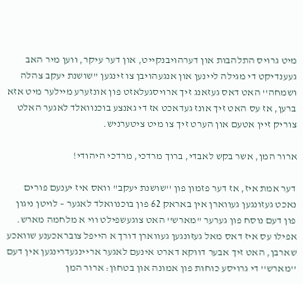מיט גרויס התלהבות און דערהויבנקייט, און דער עיקר, ווען מיר האב געענדיקט די מגילה ליינען און אנגעהויבן צו זינגען ''שושנת יעקב צהלה ושמחה'' האט דאס געזאנג זיך ארויסגעלאזט פון אונזערע מיילער מיט אזא ברען, אז עס האט זיך אונז געדאכט אז די גאנצע בוכנוואלד לאגער האלט צוריק זיין אטעם און הערט זיך צו מיט ציטערניש.

ארור המן, אשר בקש לאבדי, ברוך מרדכי, מרדכי היהודי!

דער אמת איז, אז דער פזמון פון ''שושנת יעקב'' וואס איז יענעם פורים נאכט געזונגען געווארן אין באראק 62 פון בוכנוואלד לאגער – לויטן ניגון פון דעם נוסח פון גערער ''מארש'' האט צוגעשפילט ווי א מלחמה מארש. אפילו עס איז דאס מאל געזונגען געווארן דורך א הייפל צובראכענע שוואכע שארבן, האט זיך אבער דווקא דארט אינעם לאגער אריינגעדרינגען אין דעם ''מארש'' די גרויסע כוחות פון אמונה און בטחון: ארור המן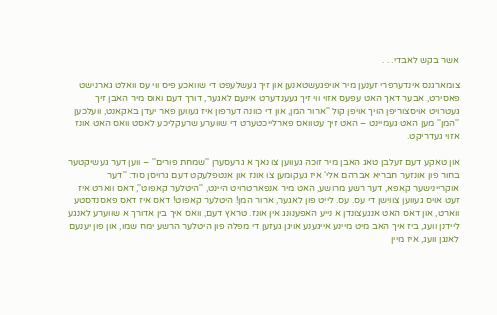אשר בקש לאבדי. . .

צומארגנס אינדערפרי זענען מיר אויפגעשטאנען און זיך געשלעפט די שוואכע פיס ווי עס וואלט גארנישט פאסירט, אבער דאך האט עפעס אזוי ווי זיך געענדערט אינעם לאגער, דורך דעם ואוס מיר האבן זיך געטרויט אויסצוריפן הויך אויפן קול ''ארור המן, און די כוונה דערפון איז געווען פאר יעדן באקאנט, וועלכען ''המן'' מען האט געמיינט – האט זיך עטוואס פארלייכטערט די שווערע שרעקליכע לאסט וואס האט אונז אזוי געדריקט.

און טאקע דעם זעלבן טאג האבן מיר זוכה געווען צו נאך א גרעסערן ''שמחת פורים'' – ווען דער געשיקטער בחור פון אונזער חבריא אברהם אלי' איז געקומען צו אונז און אנטפלעקט דעם גרויסן סוד: ''דער אוקריינישער קאפא, דער רשע מרושע, האט מיר אנפארטרויט היינט, ''היטלער קאפוט'', דאס ווארט איז זעט אויס געווען צווישן די עס. עס. לייט פון לאגער, ארור המן! היטלער קאפוט! דאס איז דאס פאסנדסטע ווארט, און דאס האט אנגעצונדן א נייע האפענונג אין אונז. טראץ דעם, וואס איך בין אדורך א שווערע לאנגע ליידנן וועג, ביז איך האב מיט מיינע אייגענע אויגן געזען די מפלה פון היטלער הרשע ימח שמו, און פון יענעם לאנגן וועג, איז מיין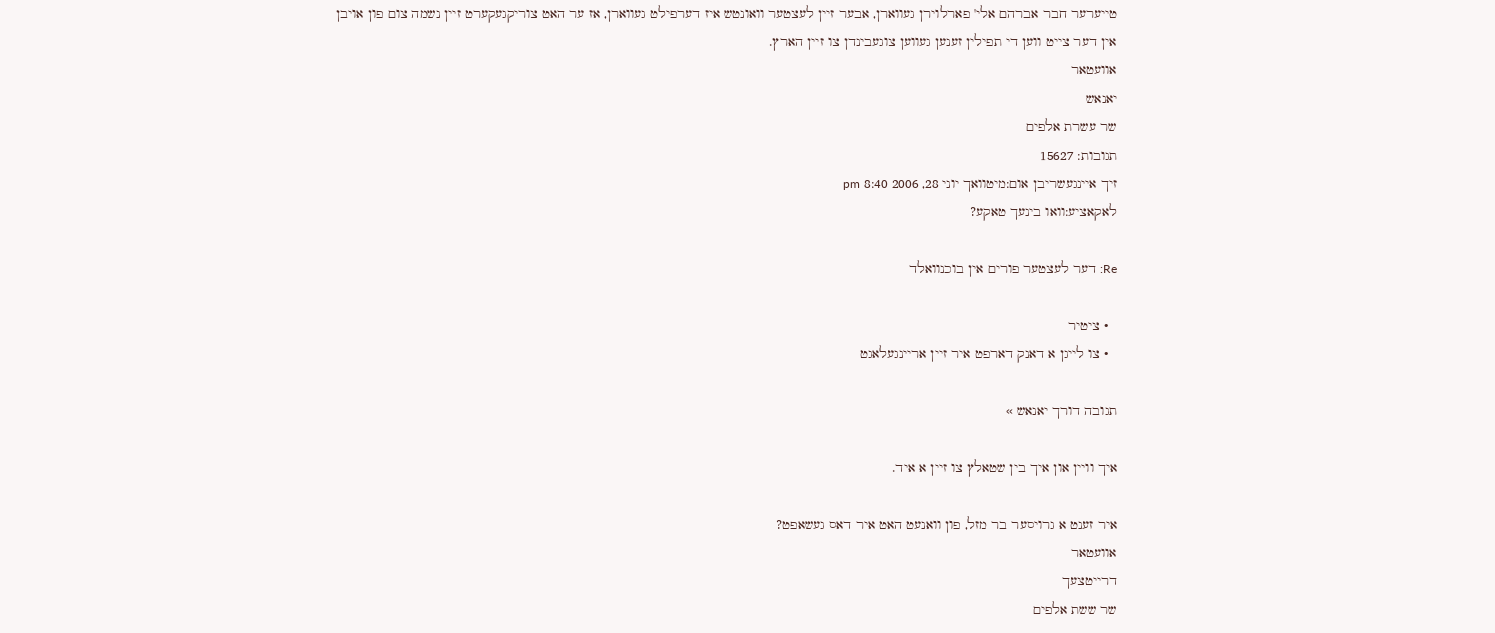טייערער חבר אברהם אלי' פארלוירן געווארן, אבער זיין לעצטער וואונטש איז דערפילט געווארן, אז ער האט צוריקגעקערט זיין נשמה צום פון אויבן אין דער צייט ווען די תפילין זענען געווען צוגעבינדן צו זיין הארץ.
אוועטאר
יאנאש
שר עשרת אלפים
תגובות: 15627
זיך איינגעשריבן אום:מיטוואך יוני 28, 2006 8:40 pm
לאקאציע:וואו בינעך טאקע?

Re: דער לעצטער פורים אין בוכנוואלד

  • ציטיר
  • צו לייגן א דאנק דארפט איר זיין אריינגעלאגט

תגובה דורך יאנאש »

איך וויין און איך בין שטאלץ צו זיין א איד.

איר זענט א גרויסער בר מזל, פון וואנעט האט איר דאס געשאפט?
אוועטאר
דרייטצעך
שר ששת אלפים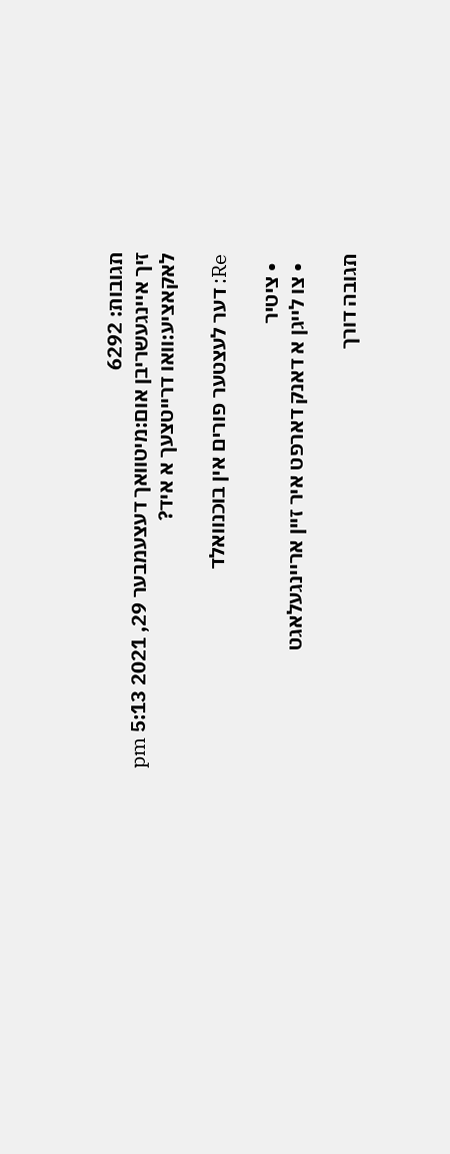תגובות: 6292
זיך איינגעשריבן אום:מיטוואך דעצעמבער 29, 2021 5:13 pm
לאקאציע:וואו דרייטצעך א איד?

Re: דער לעצטער פורים אין בוכנוואלד

  • ציטיר
  • צו לייגן א דאנק דארפט איר זיין אריינגעלאגט

תגובה דורך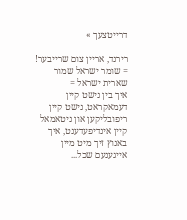דרייטצעך »

רירנד, אריין צום שרייבער!
= שומר ישראל שמור שארית ישראל =
איך בין נישט קיין דעמאקראט, נישט קיין ריפובליקען און ניטאמאל קיין אינדיפעדענט, איך באנוץ זיך מיט מיין אייגענעם שכל...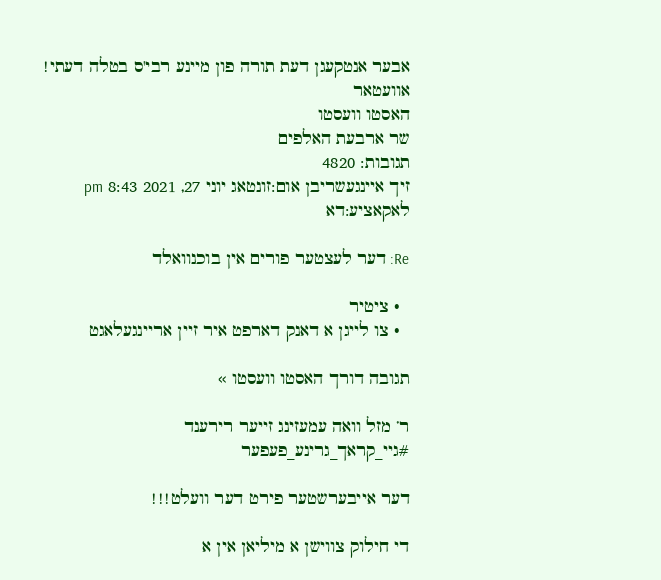אבער אנטקעגן דעת תורה פון מיינע רבי'ס בטלה דעתי!
אוועטאר
האסטו וועסטו
שר ארבעת האלפים
תגובות: 4820
זיך איינגעשריבן אום:זונטאג יוני 27, 2021 8:43 pm
לאקאציע:דא

Re: דער לעצטער פורים אין בוכנוואלד

  • ציטיר
  • צו לייגן א דאנק דארפט איר זיין אריינגעלאגט

תגובה דורך האסטו וועסטו »

ר’ מזל וואה עמעזינג זייער רירענד
#גיי_קראך_גרינע_פעפער

דער אייבערשטער פירט דער וועלט!!!

די חילוק צווישן א מיליאן אין א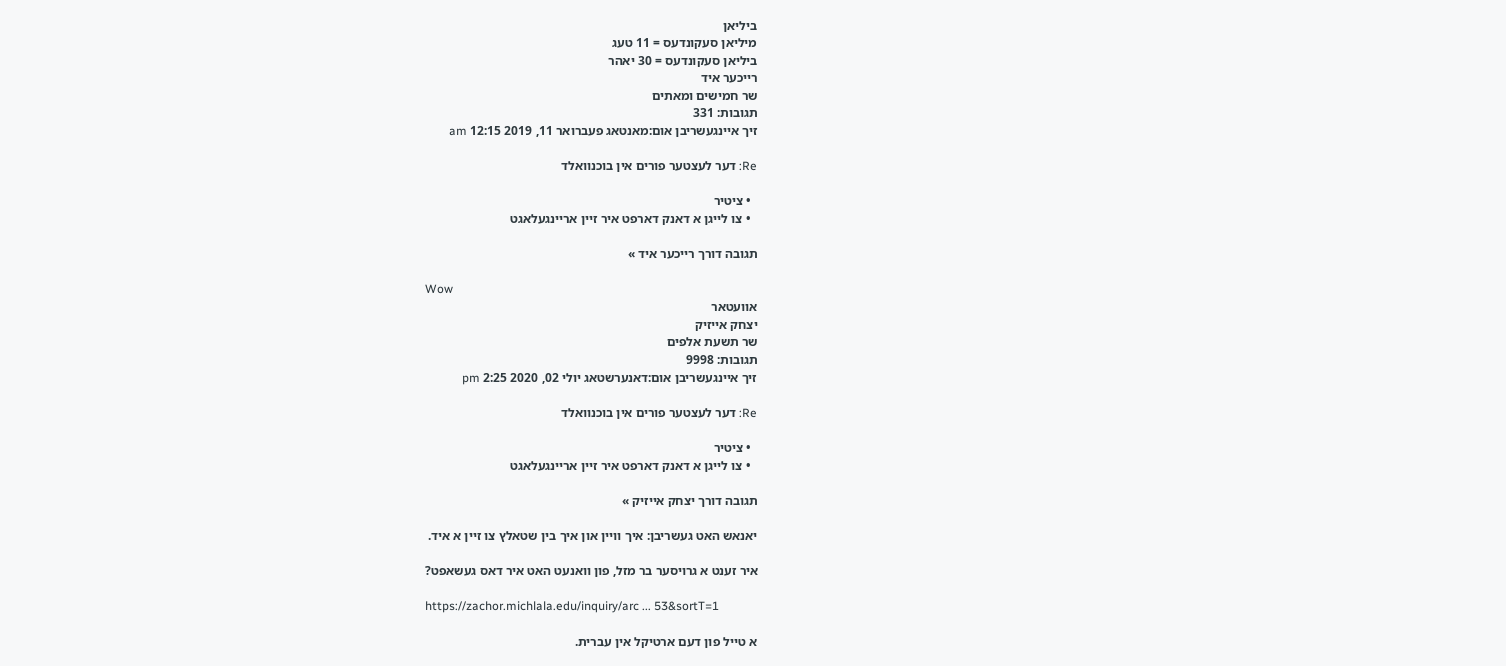ביליאן
מיליאן סעקונדעס = 11 טעג
ביליאן סעקונדעס = 30 יאהר
רייכער איד
שר חמישים ומאתים
תגובות: 331
זיך איינגעשריבן אום:מאנטאג פעברואר 11, 2019 12:15 am

Re: דער לעצטער פורים אין בוכנוואלד

  • ציטיר
  • צו לייגן א דאנק דארפט איר זיין אריינגעלאגט

תגובה דורך רייכער איד »

Wow
אוועטאר
יצחק אייזיק
שר תשעת אלפים
תגובות: 9998
זיך איינגעשריבן אום:דאנערשטאג יולי 02, 2020 2:25 pm

Re: דער לעצטער פורים אין בוכנוואלד

  • ציטיר
  • צו לייגן א דאנק דארפט איר זיין אריינגעלאגט

תגובה דורך יצחק אייזיק »

יאנאש האט געשריבן: איך וויין און איך בין שטאלץ צו זיין א איד.

איר זענט א גרויסער בר מזל, פון וואנעט האט איר דאס געשאפט?

https://zachor.michlala.edu/inquiry/arc ... 53&sortT=1

א טייל פון דעם ארטיקל אין עברית.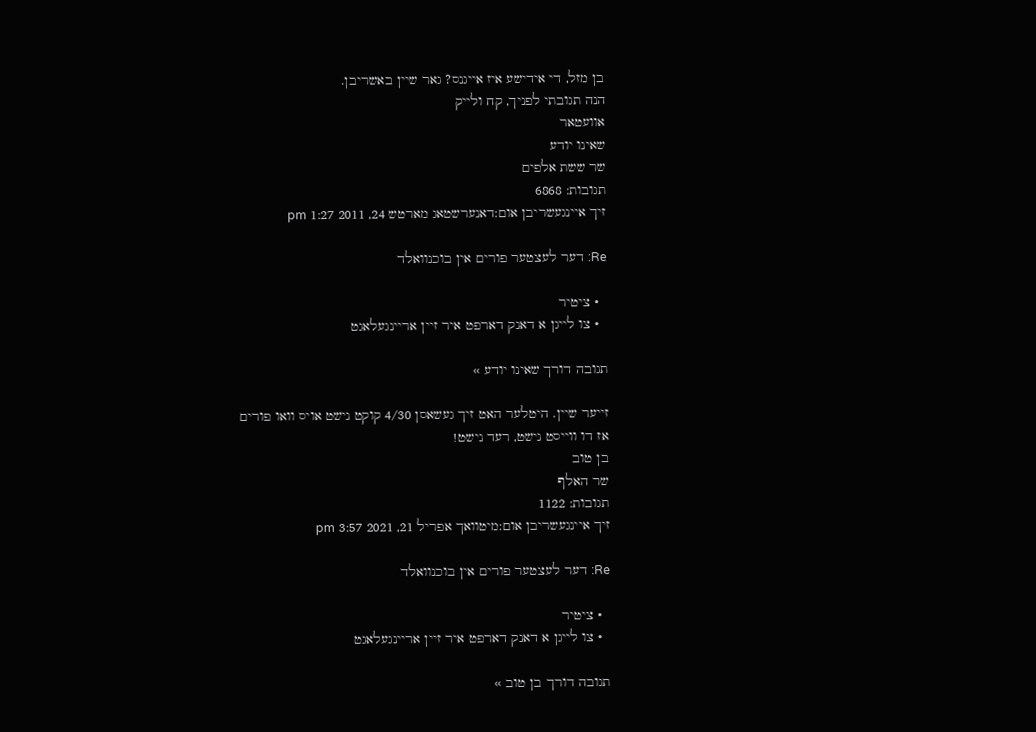בן מזל, די אידישע איז אייגנס? גאר שיין באשריבן.
הנה תגובתי לפניך, קח ולייק
אוועטאר
שאינו יודע
שר ששת אלפים
תגובות: 6868
זיך איינגעשריבן אום:דאנערשטאג מארטש 24, 2011 1:27 pm

Re: דער לעצטער פורים אין בוכנוואלד

  • ציטיר
  • צו לייגן א דאנק דארפט איר זיין אריינגעלאגט

תגובה דורך שאינו יודע »

זייער שיין. היטלער האט זיך געשאסן 4/30 קוקט נישט אויס וואו פורים
אז דו ווייסט נישט, רעד נישט!
בן טוב
שר האלף
תגובות: 1122
זיך איינגעשריבן אום:מיטוואך אפריל 21, 2021 3:57 pm

Re: דער לעצטער פורים אין בוכנוואלד

  • ציטיר
  • צו לייגן א דאנק דארפט איר זיין אריינגעלאגט

תגובה דורך בן טוב »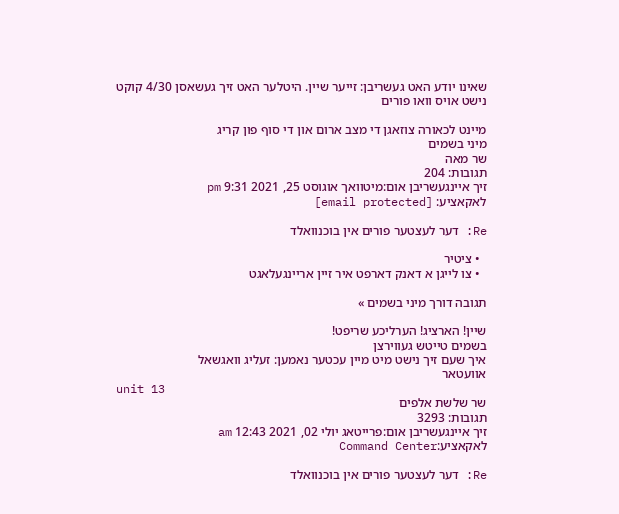שאינו יודע האט געשריבן: זייער שיין. היטלער האט זיך געשאסן 4/30 קוקט נישט אויס וואו פורים

מיינט לכאורה צוזאגן די מצב ארום און די סוף פון קריג
מיני בשמים
שר מאה
תגובות: 204
זיך איינגעשריבן אום:מיטוואך אוגוסט 25, 2021 9:31 pm
לאקאציע: [email protected]

Re: דער לעצטער פורים אין בוכנוואלד

  • ציטיר
  • צו לייגן א דאנק דארפט איר זיין אריינגעלאגט

תגובה דורך מיני בשמים »

שיין! הארציג! הערליכע שריפט!
בשמים טייטש געווירצן
איך שעם זיך נישט מיט מיין עכטער נאמען: זעליג וואגשאל
אוועטאר
unit 13
שר שלשת אלפים
תגובות: 3293
זיך איינגעשריבן אום:פרייטאג יולי 02, 2021 12:43 am
לאקאציע:Command Center

Re: דער לעצטער פורים אין בוכנוואלד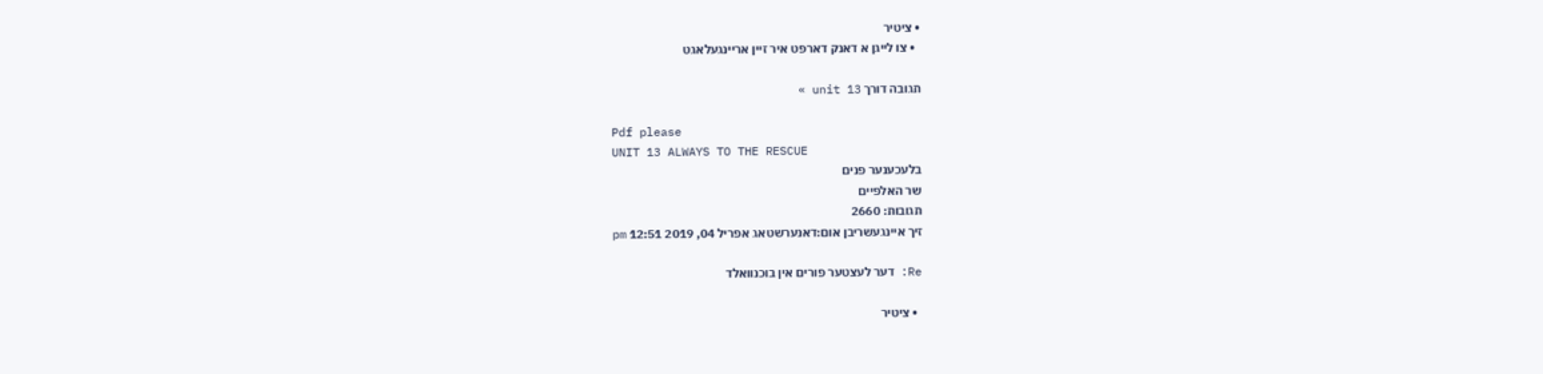• ציטיר
  • צו לייגן א דאנק דארפט איר זיין אריינגעלאגט

תגובה דורך unit 13 »

Pdf please
UNIT 13 ALWAYS TO THE RESCUE
בלעכענער פנים
שר האלפיים
תגובות: 2660
זיך איינגעשריבן אום:דאנערשטאג אפריל 04, 2019 12:51 pm

Re: דער לעצטער פורים אין בוכנוואלד

  • ציטיר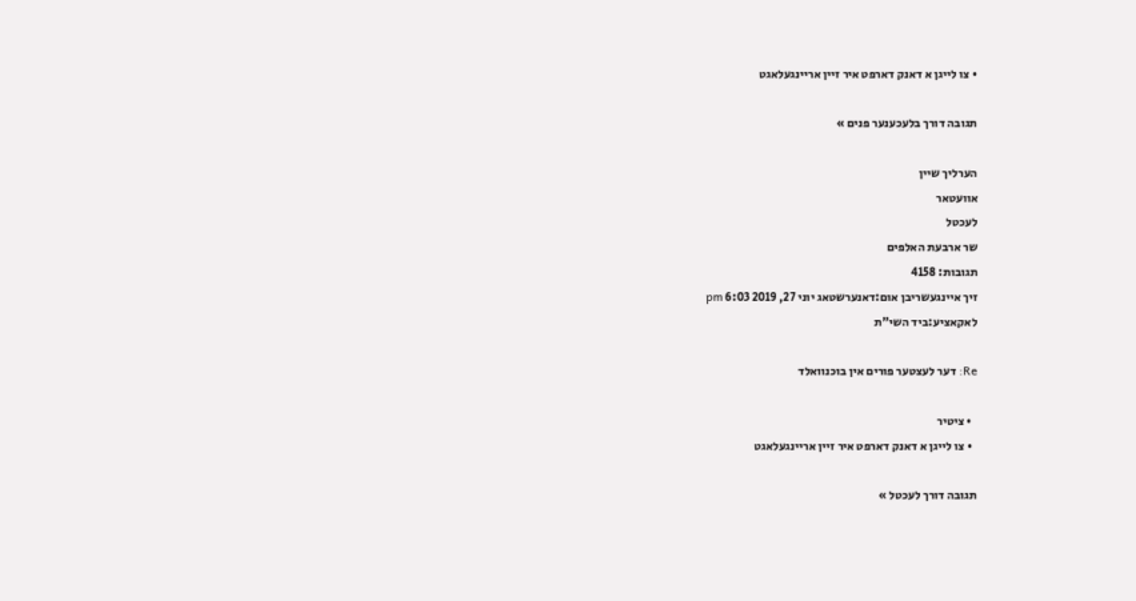• צו לייגן א דאנק דארפט איר זיין אריינגעלאגט

תגובה דורך בלעכענער פנים »

הערליך שיין
אוועטאר
לעכטל
שר ארבעת האלפים
תגובות: 4158
זיך איינגעשריבן אום:דאנערשטאג יוני 27, 2019 6:03 pm
לאקאציע:ביד השי"ת

Re: דער לעצטער פורים אין בוכנוואלד

  • ציטיר
  • צו לייגן א דאנק דארפט איר זיין אריינגעלאגט

תגובה דורך לעכטל »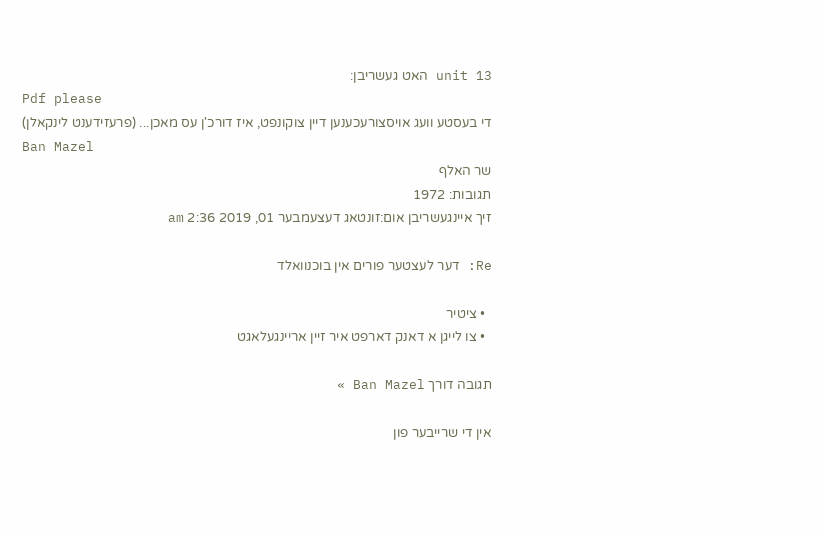unit 13 האט געשריבן:
Pdf please
די בעסטע וועג אויסצורעכענען דיין צוקונפט, איז דורכ'ן עס מאכן... (פרעזידענט לינקאלן)
Ban Mazel
שר האלף
תגובות: 1972
זיך איינגעשריבן אום:זונטאג דעצעמבער 01, 2019 2:36 am

Re: דער לעצטער פורים אין בוכנוואלד

  • ציטיר
  • צו לייגן א דאנק דארפט איר זיין אריינגעלאגט

תגובה דורך Ban Mazel »

אין די שרייבער פון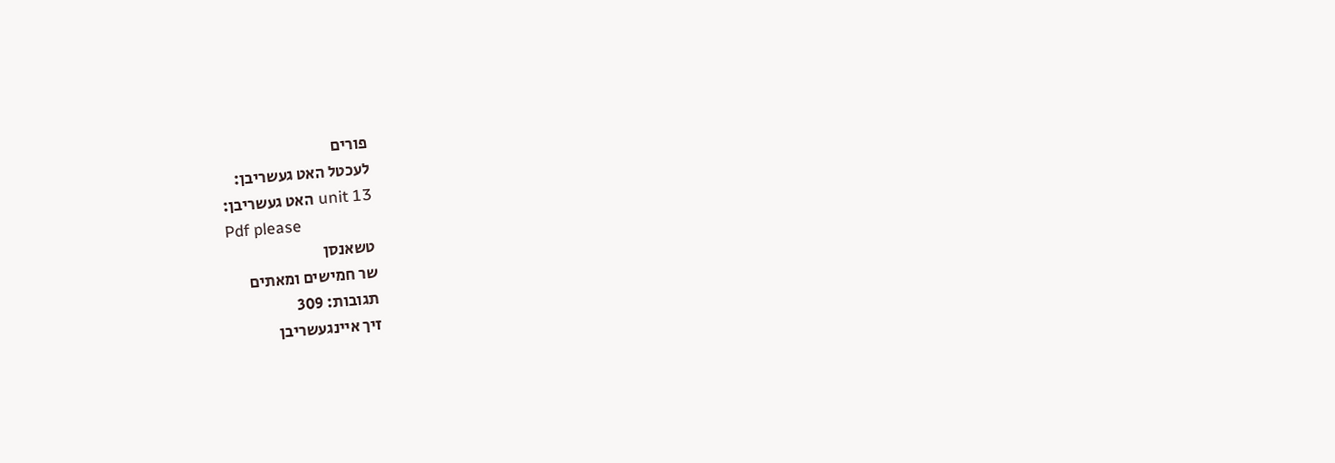פורים
לעכטל האט געשריבן:
unit 13 האט געשריבן:
Pdf please
טשאנסן
שר חמישים ומאתים
תגובות: 309
זיך איינגעשריבן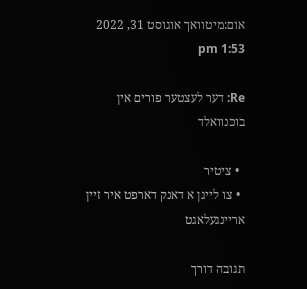אום:מיטוואך אוגוסט 31, 2022 1:53 pm

Re: דער לעצטער פורים אין בוכנוואלד

  • ציטיר
  • צו לייגן א דאנק דארפט איר זיין אריינגעלאגט

תגובה דורך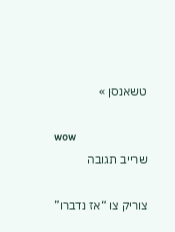טשאנסן »

wow
שרייב תגובה

צוריק צו “אז נדברו”